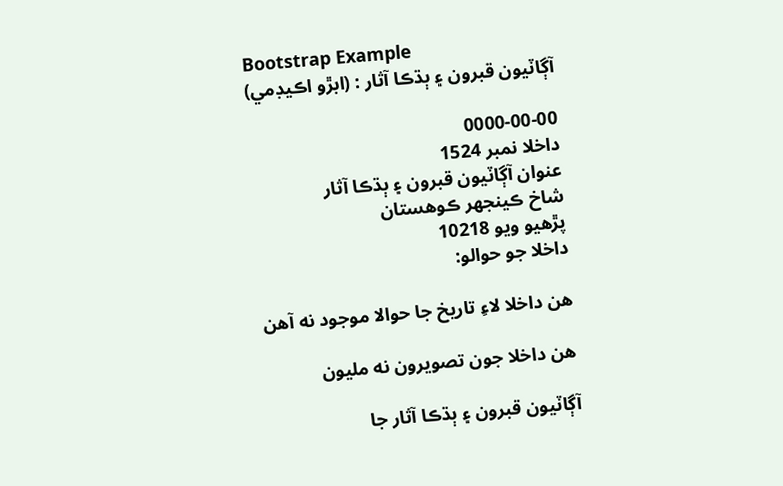Bootstrap Example
آڳاٽيون قبرون ۽ ٻڌڪا آثار : (ابڙو اڪيڊمي)

0000-00-00
داخلا نمبر 1524
عنوان آڳاٽيون قبرون ۽ ٻڌڪا آثار
شاخ ڪينجهر ڪوهستان
پڙهيو ويو 10218
داخلا جو حوالو:

هن داخلا لاءِ تاريخ جا حوالا موجود نه آهن

هن داخلا جون تصويرون نه مليون

آڳاٽيون قبرون ۽ ٻڌڪا آثار جا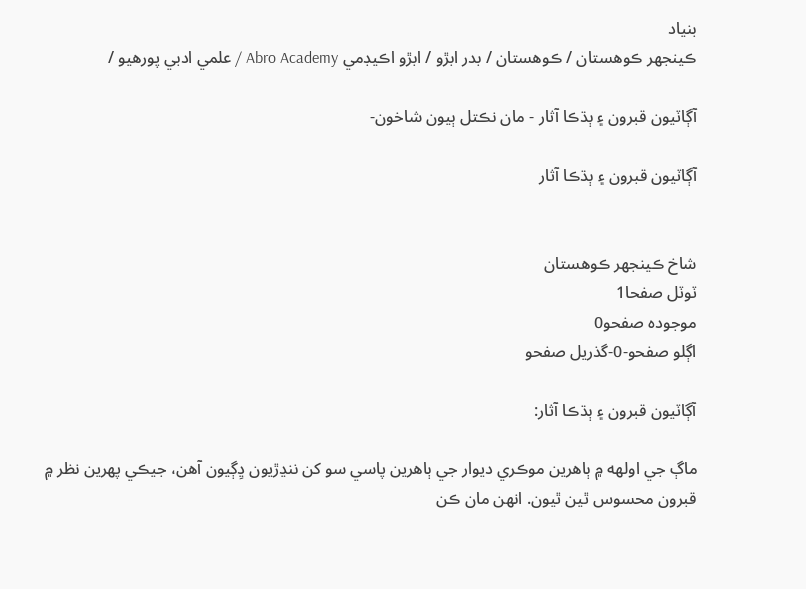بنياد
ڪينجهر ڪوهستان / ڪوهستان / بدر ابڙو / ابڙو اڪيڊمي Abro Academy / علمي ادبي پورهيو /

آڳاٽيون قبرون ۽ ٻڌڪا آثار - مان نڪتل ٻيون شاخون-

آڳاٽيون قبرون ۽ ٻڌڪا آثار


شاخ ڪينجهر ڪوهستان
ٽوٽل صفحا1
موجودہ صفحو0
اڳلو صفحو-0-گذريل صفحو

آڳاٽيون قبرون ۽ ٻڌڪا آثار:

ماڳ جي اولهه ۾ ٻاهرين موڪري ديوار جي ٻاهرين پاسي سو کن ننڍڙيون ڍِڳيون آهن، جيڪي پهرين نظر ۾ قبرون محسوس ٿين ٿيون. انهن مان ڪن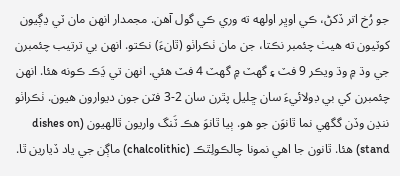جو رُخ اتر ڏکڻ، ڪي اوڀر اولهه ته وري ڪي گول آهن. مجمدار انهن مان ٽي ڍڳيون کوٽيون ته هيٺ چئمبر نڪتا، جن مان ٺڪراٺو (ٿانءَ) نڪتو. انهن بي ترتيب چئمبرن جي وڌ ۾ وڌ ويڪر 9 فٽ ۽ گهٽ ۾ گهٽ 4 فٽ هئي. انهن تي ڍَڪ ڪونه هئا. انهن چئمبرن کي بي ڊولائيءَ سان ڇليل پٿرن سان 2-3 فٽن جون ديوارون هيون. ٺڪراٺو ننڍن وڏن گگهي نما ٿانوَن جو هو. ٻيا ٿانوَ هڪ ٽَنگ واريون ٿالهيون (dishes on stand) هئا. ٿانون جا اهي نمونا چالڪولِٿڪ (chalcolithic) ماڳن جي ياد ڏيارين ٿا.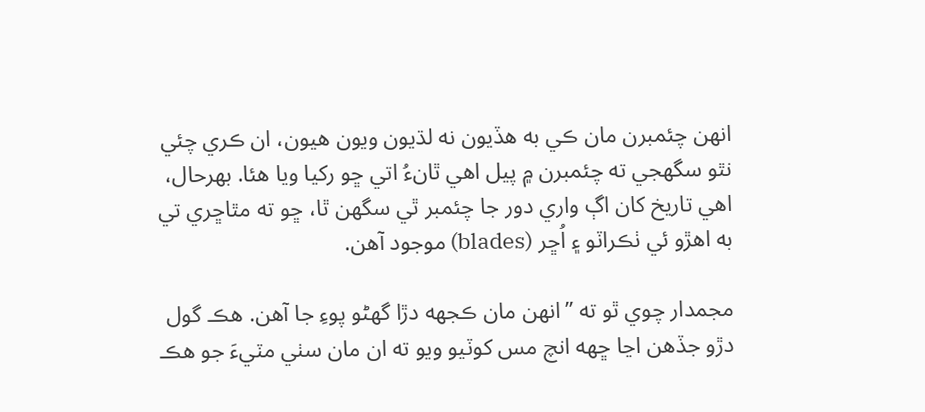انهن چئمبرن مان ڪي به هڏيون نه لڌيون ويون هيون، ان ڪري چئي نٿو سگهجي ته چئمبرن ۾ پيل اهي ٿانءُ اتي ڇو رکيا ويا هئا. بهرحال، اهي تاريخ کان اڳ واري دور جا چئمبر ٿي سگهن ٿا، ڇو ته مٿاڇري تي به اهڙو ئي ٺڪراٽو ۽ اُڇر (blades) موجود آهن.

مجمدار چوي ٿو ته ”انهن مان ڪجهه دڙا گهڻو پوءِ جا آهن. هڪ گول دڙو جڏهن اڃا ڇهه انچ مس کوٽيو ويو ته ان مان سٺي مٽيءَ جو هڪ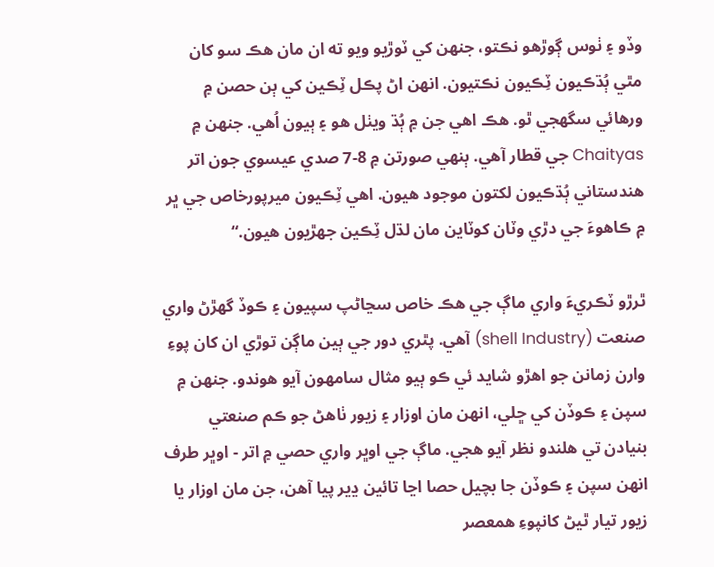وڏو ۽ ٺوس ڳوڙهو نڪتو، جنهن کي ٽوڙيو ويو ته ان مان هڪ سو کان مٿي ٻُڌڪيون ٽِڪيون نڪتيون. انهن اڻ پڪل ٽِڪين کي ٻن حصن ۾ ورهائي سگهجي ٿو. هڪ اهي جن ۾ ٻُڌ ويٺل هو ۽ ٻيون اُهي. جنهن ۾ Chaityas جي قطار آهي. ٻنهي صورتن ۾ 8-7 صدي عيسوي جون اتر هندستاني ٻُڌڪيون لکتون موجود هيون. اهي ٽِڪيون ميرپورخاص جي ڀر ۾ ڪاهوءَ جي دڙي وٽان کوٽاين مان لڌل ٽِڪين جهڙيون هيون.“

ٿرڙو ٽڪريءَ واري ماڳ جي هڪ خاص سڃاڻپ سپيون ۽ ڪوڏ گهڙڻ واري صنعت (shell Industry) آهي. پٿري دور جي ٻين ماڳن توڙي ان کان پوءِ وارن زمانن جو اهڙو شايد ئي ڪو ٻيو مثال سامهون آيو هوندو. جنهن ۾ سپن ۽ ڪوڏن کي ڇلي، انهن مان اوزار ۽ زيور ٺاهڻ جو ڪم صنعتي بنيادن تي هلندو نظر آيو هجي. ماڳ جي اوڀر واري حصي ۾ اتر - اوڀر طرف انهن سپن ۽ ڪوڏن جا بچيل حصا اڃا تائين ڍير پيا آهن، جن مان اوزار يا زيور تيار ٿيڻ کانپوءِ همعصر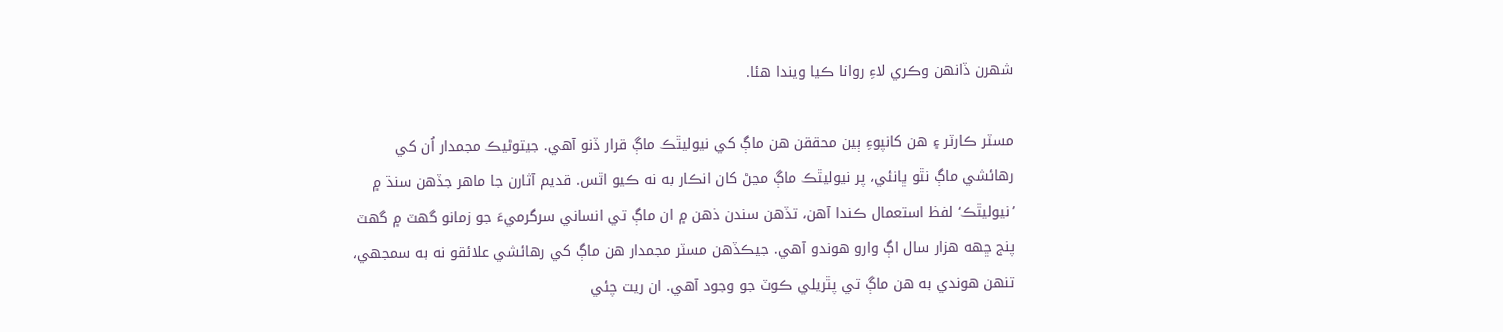شهرن ڏانهن وڪري لاءِ روانا ڪيا ويندا هئا.

مسٽر ڪارٽر ۽ هن کانپوءِ ٻين محققن هن ماڳ کي نيوليٿڪ ماڳ قرار ڏنو آهي. جيتوڻيڪ مجمدار اُن کي رهائشي ماڳ نٿو ڀانئي، پر نيوليٿڪ ماڳ مڃڻ کان انڪار به نه ڪيو اٿس. قديم آثارن جا ماهر جڏهن سنڌ ۾ ’نيوليٿڪ‘ لفظ استعمال ڪندا آهن، تڏهن سندن ذهن ۾ ان ماڳ تي انساني سرگرميءَ جو زمانو گهٽ ۾ گهٽ پنج ڇهه هزار سال اڳ وارو هوندو آهي. جيڪڏهن مسٽر مجمدار هن ماڳ کي رهائشي علائقو نه به سمجهي، تنهن هوندي به هن ماڳ تي پٿريلي ڪوٽ جو وجود آهي. ان ريت چئي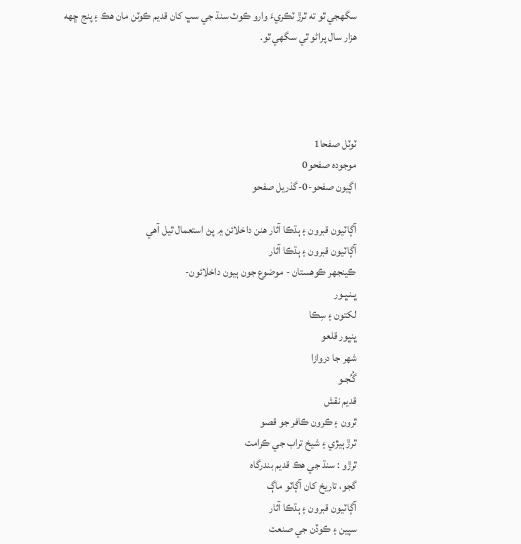سگهجي ٿو ته ٿرڙ ٽڪريءَ وارو ڪوٽ سنڌ جي سڀ کان قديم ڪوٽن مان هڪ ۽ پنج ڇهه هزار سال پراڻو ٿي سگهي ٿو.




ٽوٽل صفحا1
موجودہ صفحو0
اڳيون صفحو-0-گذريل صفحو

آڳاٽيون قبرون ۽ ٻڌڪا آثار ھنن داخلائن ۾ پڻ استعمال ٿيل آھي
آڳاٽيون قبرون ۽ ٻڌڪا آثار
ڪينجهر ڪوهستان - موضوع جون ٻيون داخلائون-
ڀـنـڀـور
لکتون ۽ سِڪا
ڀنڀور قلعو
شهر جا دروازا
گُـُجـو
قديم نقش
ٿرون ۽ ڪرون ڪافر جو قصو
ٿرڙ ٻيڙي ۽ شيخ تراب جي ڪرامت
ٿرڙو : سنڌ جي هڪ قديم بندرگاه
گجو، تاريخ کان آڳاٽو ماڳ
آڳاٽيون قبرون ۽ ٻڌڪا آثار
سپين ۽ ڪوڏن جي صنعت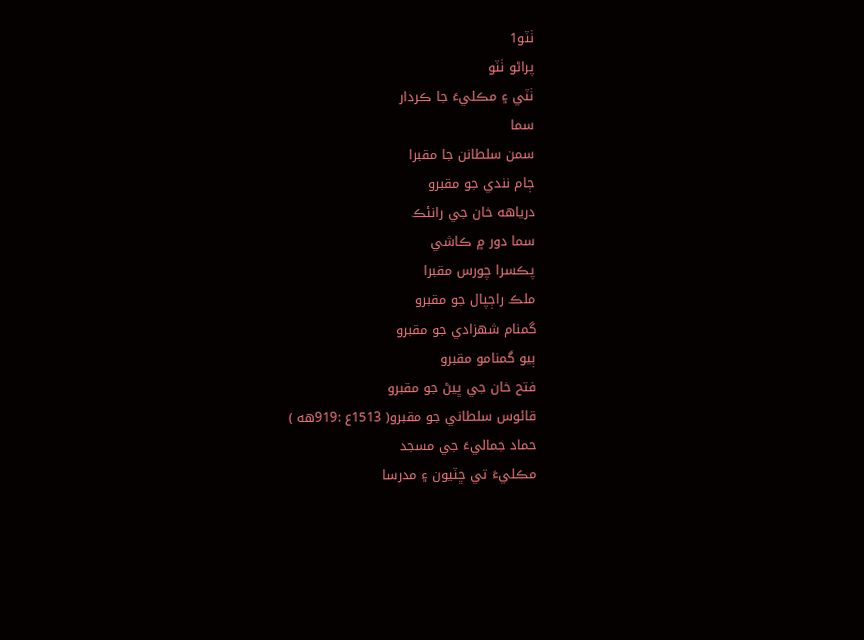ٺٽو1
پراڻو ٺٽو
ٺٽي ۽ مڪليءَ جا ڪردار
سما
سمن سلطانن جا مقبرا
ڄام نندي جو مقبرو
درياهه خان جي رانئڪ
سما دور ۾ ڪاشي
پڪسرا چورس مقبرا
ملڪ راڄپال جو مقبرو
گمنام شهزادي جو مقبرو
ٻيو گمنامو مقبرو
فتح خان جي ڀيڻ جو مقبرو
قائوس سلطاني جو مقبرو( 1513ع :919هه )
حماد جماليءَ جي مسجد
مڪليءَ تي ڇٽيون ۽ مدرسا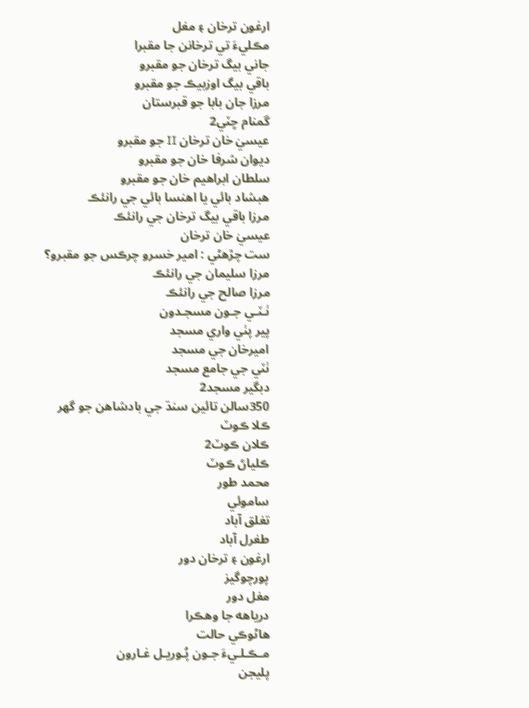ارغون ترخان ۽ مغل
مڪليءَ تي ترخانن جا مقبرا
جاني بيگ ترخان جو مقبرو
باقي بيگ اوزبيڪ جو مقبرو
مرزا جان بابا جو قبرستان
گمنام ڇٽي2
عيسيٰ خان ترخان II جو مقبرو
ديوان شرفا خان جو مقبرو
سلطان ابراهيم خان جو مقبرو
هبشاد بائي يا اهنسا بائي جي رانئڪ
مرزا باقي بيگ ترخان جي رانئڪ
عيسيٰ خان ترخان
ست چڙهڻي : امير خسرو چرڪس جو مقبرو؟
مرزا سليمان جي رانئڪ
مرزا صالح جي رانئڪ
ٺـٽـي جـون مسجـدون
پير پٺي واري مسجد
اميرخان جي مسجد
ٺٽي جي جامع مسجد
دبگير مسجد2
350سالن تائين سنڌ جي بادشاهن جو گهر
ڪلا ڪوٽ
ڪلان ڪوٽ2
ڪلياڻ ڪوٽ
محمد طور
ساموئي
تغلق آباد
طغرل آباد
ارغون ۽ ترخان دور
پورچوگيز
مغل دور
درياهه جا وهڪرا
هاڻوڪي حالت
مـڪـلـيءَ جـون پُـوريـل غـارون
پليجن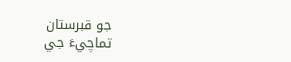جو قبرستان
تماچيءَ جي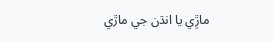ماڙِي يا انڌن جي ماڙي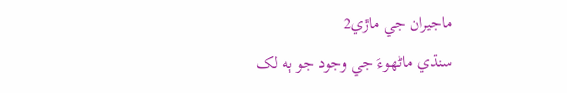ماجيران جي ماڙي2
سنڌي ماڻھوءَ جي وجود جو ٻه لک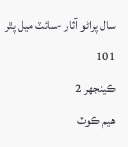سال پراڻو آثار -سائٽ ميل پٿر 101
ڪينجهر 2
ھيم ڪوٽ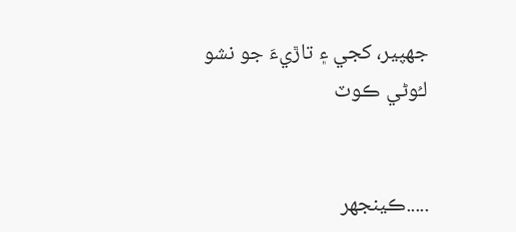جهپير، کجي ۽ تاڙيءَ جو نشو
لـُوڻي ڪوٽ


.....ڪينجهر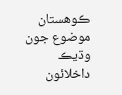ڪوهستان موضوع جون وڌيڪ داخلائون